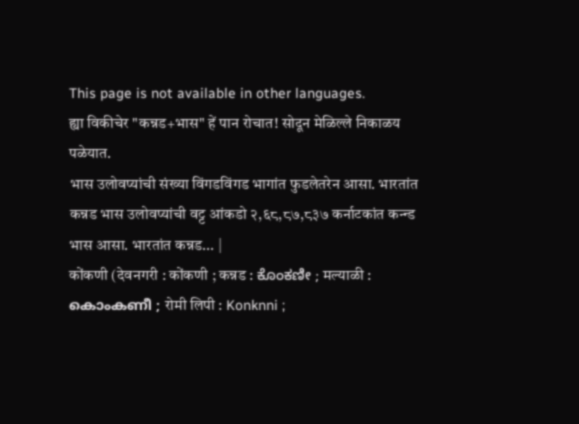This page is not available in other languages.
ह्या विकीचेर "कन्नड+भास" हें पान रोचात! सोदून मेळिल्ले निकाळय पळेयात.
भास उलोवप्यांची संख्या विंगडविंगड भागांत फुडलेतरेन आसा. भारतांत कन्नड भास उलोवप्यांची वट्ट आंकडो २,६८,८७,८३७ कर्नाटकांत कन्न्ड भास आसा. भारतांत कन्नड... |
कोंकणी (देवनगरी : कोंकणी ; कन्नड : ಕೊಂಕಣೀ ; मल्याळी : കൊംകണീ ; रोमी लिपी : Konknni ;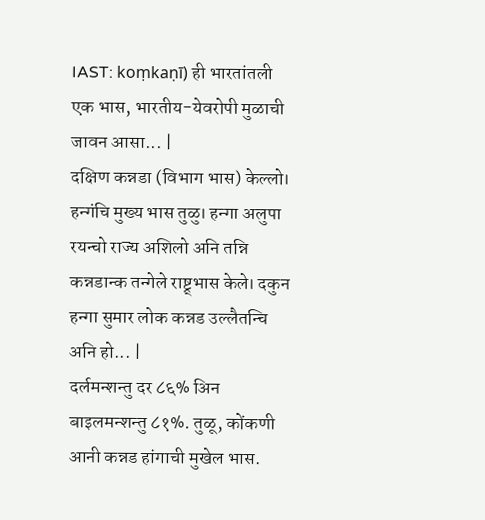IAST: koṃkaṇī) ही भारतांतली एक भास, भारतीय-येवरोपी मुळाची जावन आसा... |
दक्षिण कन्नडा (विभाग भास) केल्लो। हन्गंचि मुख्य भास तुळु। हन्गा अलुपा रयन्चो राज्य अशिलो अनि तन्नि कन्नडान्क तन्गेले राष्ट्र्भास केले। दकुन हन्गा सुमार लोक कन्नड उल्लैतन्चि अनि हो... |
दर्लमन्शन्तु दर ८६% अिन बाइलमन्शन्तु ८१%. तुळू, कोंकणी आनी कन्नड हांगाची मुखेल भास.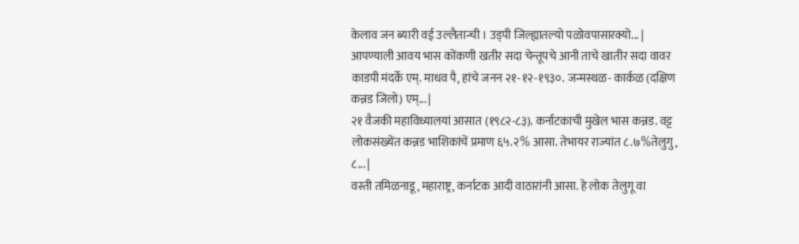केलाव जन ब्यारी वई उल्लैतान्ची । उड्पी जिल्ह्यातल्यो पळोवपासारक्यो... |
आपण्याली आवय भास कोंकणी खतीर सदा चेन्तूपचे आनी ताचे खातीर सदा वावर काडपी मंदर्के एम्. माधव पै, हांचे जनन २१-१२-१९३०. जन्मस्थळ- कार्कळ (दक्षिण कन्नड जिलो) एम्... |
२१ वैजकी महाविध्यालयां आसात (१९८२-८३). कर्नाटकाची मुखेल भास कन्नड. वट्ट लोकसंख्येंत कन्नड भाशिकांचें प्रमाण ६५.२% आसा. तेभायर राज्यांत ८.७%तेलुगु, ८... |
वस्ती तमिळनाडू, महाराष्ट्र, कर्नाटक आदी वाठारांनी आसा. हे लोक तेलुगू वा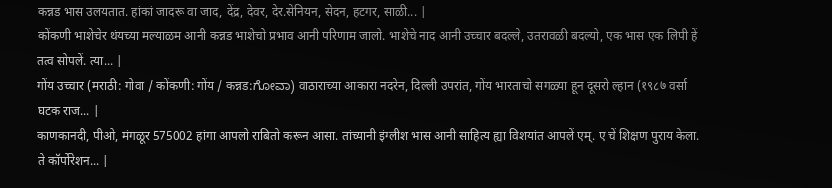कन्नड भास उलयतात. हांकां जादरू वा जाद, देंद्र, देवर, देर.सेनियन, सेदन, हटगर, साळी... |
कोंकणी भाशेचेर थंयच्या मल्याळम आनी कन्नड भाशेचो प्रभाव आनी परिणाम जालो. भाशेचे नाद आनी उच्चार बदल्ले, उतरावळी बदल्यो, एक भास एक लिपी हें तत्व सोपलें. त्या... |
गोंय उच्चार (मराठी: गोवा / कोंकणी: गोंय / कन्नड:ಗೋವಾ) वाठाराच्या आकारा नदरेन, दिल्ली उपरांत, गोंय भारताचो सगळ्या हून दूसरो ल्हान (१९८७ वर्सा घटक राज... |
काणकानदी, पीओ, मंगळूर 575002 हांगा आपलो राबितो करून आसा. तांच्यानी इंग्लीश भास आनी साहित्य ह्या विशयांत आपलें एम्. ए चें शिक्षण पुराय केला. ते कॉर्पोरेशन... |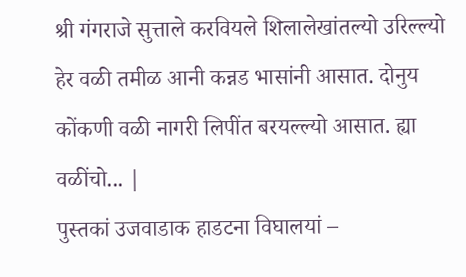श्री गंगराजे सुत्ताले करवियले शिलालेखांतल्यो उरिल्ल्यो हेर वळी तमीळ आनी कन्नड भासांनी आसात. दोनुय कोंकणी वळी नागरी लिपींत बरयल्ल्यो आसात. ह्या वळींचो... |
पुस्तकां उजवाडाक हाडटना विघालयां –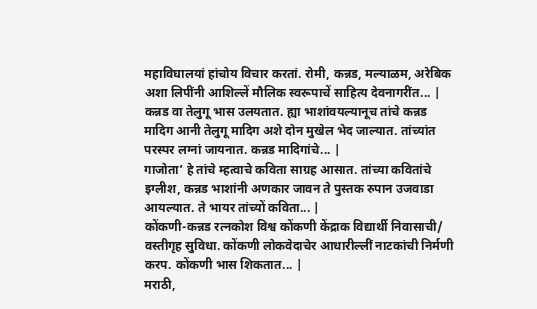महाविघालयां हांचोय विचार करतां. रोमी, कन्नड, मल्याळम, अरेबिक अशा लिपींनी आशिल्लें मौलिक स्वरूपाचें साहित्य देवनागरींत... |
कन्नड वा तेलुगू भास उलयतात. ह्या भाशांवयल्यानूच तांचे कन्नड मादिग आनी तेलुगू मादिग अशे दोन मुखेल भेद जाल्यात. तांच्यांत परस्पर लग्नां जायनात. कन्नड मादिगांचे... |
गाजोता’ हे तांचे म्हत्वाचे कविता साग्रह आसात. तांच्या कवितांचे इग्लीश, कन्नड भाशांनी अणकार जावन ते पुस्तक रुपान उजवाडा आयल्यात. ते भायर तांच्यों कविता... |
कोंकणी-कन्नड रत्नकोश विश्व कोंकणी केंद्राक विद्यार्थी निवासाची/ वस्तीगृह सुविधा. कोंकणी लोकवेदाचेर आधारील्लीं नाटकांची निर्मणी करप. कोंकणी भास शिकतात... |
मराठी,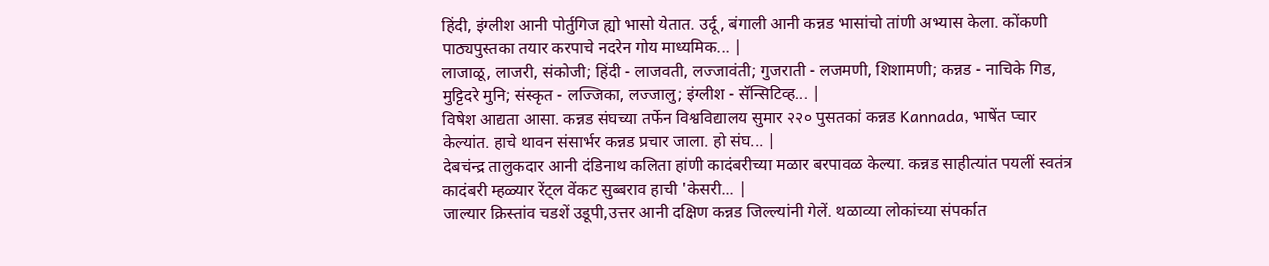हिंदी, इंग्लीश आनी पोर्तुगिज ह्यो भासो येतात. उर्दू, बंगाली आनी कन्नड भासांचो तांणी अभ्यास केला. कोंकणी पाठ्यपुस्तका तयार करपाचे नदरेन गोय माध्यमिक... |
लाजाळू, लाजरी, संकोजी; हिंदी - लाजवती, लज्जावंती; गुजराती - लजमणी, शिशामणी; कन्नड - नाचिके गिड, मुट्टिदरे मुनि; संस्कृत - लज्जिका, लज्जालु; इंग्लीश - सॅन्सिटिव्ह... |
विषेश आद्यता आसा. कन्नड संघच्या तर्फेन विश्वविद्यालय सुमार २२० पुसतकां कन्नड Kannada, भाषेंत प्चार केल्यांत. हाचे थावन संसार्भर कन्नड प्रचार जाला. हो संघ... |
देबचंन्द्र तालुकदार आनी दंडिनाथ कलिता हांणी कादंबरीच्या मळार बरपावळ केल्या. कन्नड साहीत्यांत पयलीं स्वतंत्र कादंबरी म्हळ्यार रेंट्ल वेंकट सुब्बराव हाची 'केसरी... |
जाल्यार क्रिस्तांव चडशें उडूपी,उत्तर आनी दक्षिण कन्नड जिल्ल्यांनी गेलें. थळाव्या लोकांच्या संपर्कात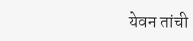येवन तांची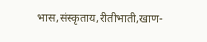भास,संस्कृताय,रीतीभाती,खाण-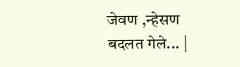जेवण ,न्हेसण बदलत गेले... |